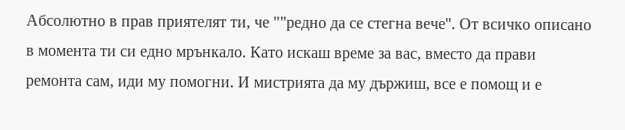Абсолютно в прав приятелят ти, че "''редно да се стегна вече''. От всичко описано в момента ти си едно мрънкало. Като искаш време за вас, вместо да прави ремонта сам, иди му помогни. И мистрията да му държиш, все е помощ и е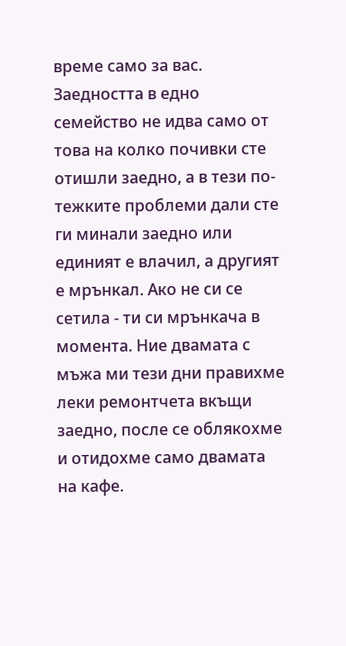време само за вас. Заедността в едно семейство не идва само от това на колко почивки сте отишли заедно, а в тези по-тежките проблеми дали сте ги минали заедно или единият е влачил, а другият е мрънкал. Ако не си се сетила - ти си мрънкача в момента. Ние двамата с мъжа ми тези дни правихме леки ремонтчета вкъщи заедно, после се облякохме и отидохме само двамата на кафе.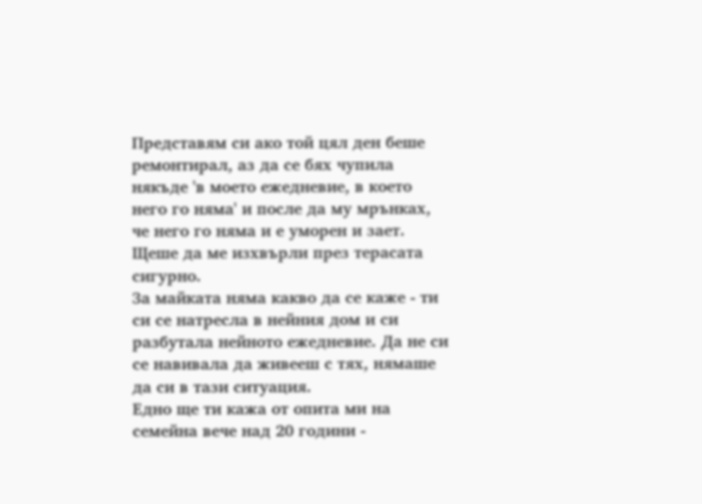Представям си ако той цял ден беше ремонтирал, аз да се бях чупила някъде 'в моето ежедневие, в което него го няма' и после да му мрънках, че него го няма и е уморен и зает. Щеше да ме изхвърли през терасата сигурно.
За майката няма какво да се каже - ти си се натресла в нейния дом и си разбутала нейното ежедневие. Да не си се навивала да живееш с тях, нямаше да си в тази ситуация.
Едно ще ти кажа от опита ми на семейна вече над 20 години -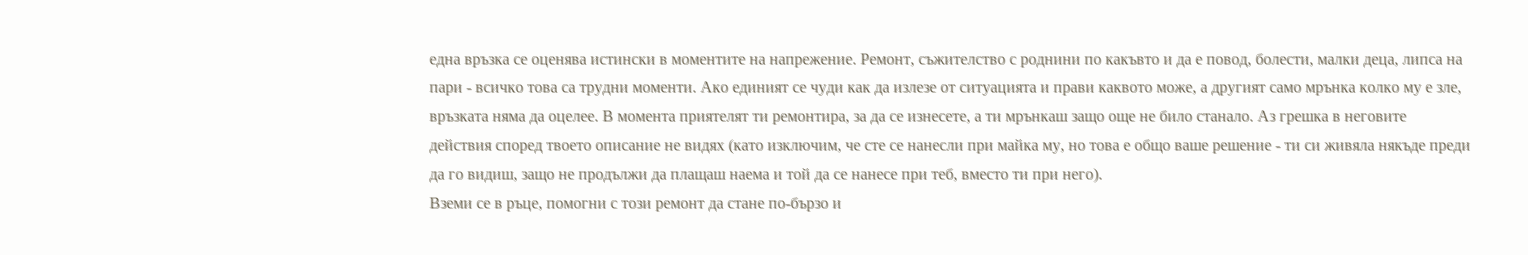една връзка се оценява истински в моментите на напрежение. Ремонт, съжителство с роднини по какъвто и да е повод, болести, малки деца, липса на пари - всичко това са трудни моменти. Ако единият се чуди как да излезе от ситуацията и прави каквото може, а другият само мрънка колко му е зле, връзката няма да оцелее. В момента приятелят ти ремонтира, за да се изнесете, а ти мрънкаш защо още не било станало. Аз грешка в неговите действия според твоето описание не видях (като изключим, че сте се нанесли при майка му, но това е общо ваше решение - ти си живяла някъде преди да го видиш, защо не продължи да плащаш наема и той да се нанесе при теб, вместо ти при него).
Вземи се в ръце, помогни с този ремонт да стане по-бързо и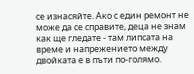се изнасяйте. Ако с един ремонт не може да се справите, деца не знам как ще гледате - там липсата на време и напрежението между двойката е в пъти по-голямо.